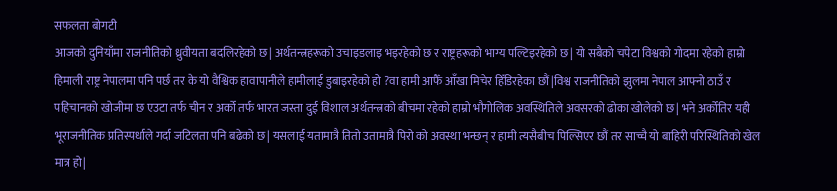सफलता बोगटी
आजको दुनियाँमा राजनीतिको ध्रुवीयता बदलिरहेको छ| अर्थतन्त्रहरूको उचाइडलाइ भइरहेको छ र राष्ट्रहरूको भाग्य पल्टिइरहेको छ| यो सबैको चपेटा विश्वको गोदमा रहेको हाम्रो हिमाली राष्ट्र नेपालमा पनि पर्छ तर के यो वैश्विक हावापानीले हामीलाई डुबाइरहेको हो ?वा हामी आफैँ आँखा मिचेर हिँडिरहेका छौं |विश्व राजनीतिको झुलमा नेपाल आफ्नो ठाउँ र पहिचानको खोजीमा छ एउटा तर्फ चीन र अर्को तर्फ भारत जस्ता दुई विशाल अर्थतन्त्रको बीचमा रहेको हाम्रो भौगोलिक अवस्थितिले अवसरको ढोका खोलेको छ| भने अर्कोतिर यही भूराजनीतिक प्रतिस्पर्धाले गर्दा जटिलता पनि बढेको छ| यसलाई यतामात्रै तितो उतामात्रै पिरो को अवस्था भन्छन् र हामी त्यसैबीच पिल्सिएर छौं तर साच्चै यो बाहिरी परिस्थितिको खेल मात्र हो|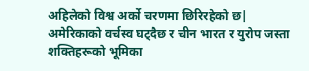अहिलेको विश्व अर्को चरणमा छिरिरहेको छ| अमेरिकाको वर्चस्व घट्दैछ र चीन भारत र युरोप जस्ता शक्तिहरूको भूमिका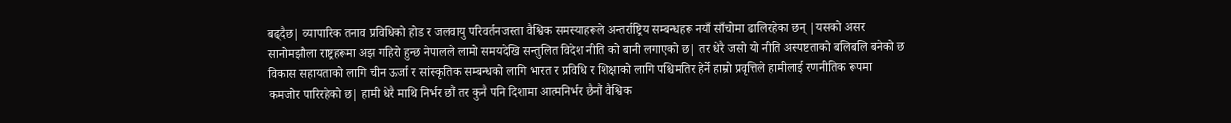बढ्दैछ| व्यापारिक तनाव प्रविधिको होड र जलवायु परिवर्तनजस्ता वैश्विक समस्याहरूले अन्तर्राष्ट्रिय सम्बन्धहरू नयाँ साँचोमा ढालिरहेका छन् |यसको असर सानोमझौला राष्ट्रहरूमा अझ गहिरो हुन्छ नेपालले लामो समयदेखि सन्तुलित विदेश नीति को बानी लगाएको छ| तर धेरै जसो यो नीति अस्पष्टताको बलिबलि बनेको छ विकास सहायताको लागि चीन ऊर्जा र सांस्कृतिक सम्बन्धको लागि भारत र प्रविधि र शिक्षाको लागि पश्चिमतिर हेर्ने हाम्रो प्रवृत्तिले हामीलाई रणनीतिक रूपमा कमजोर पारिरहेको छ| हामी धेरै माथि निर्भर छौं तर कुनै पनि दिशामा आत्मनिर्भर छैनौं वैश्विक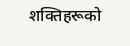शक्तिहरूको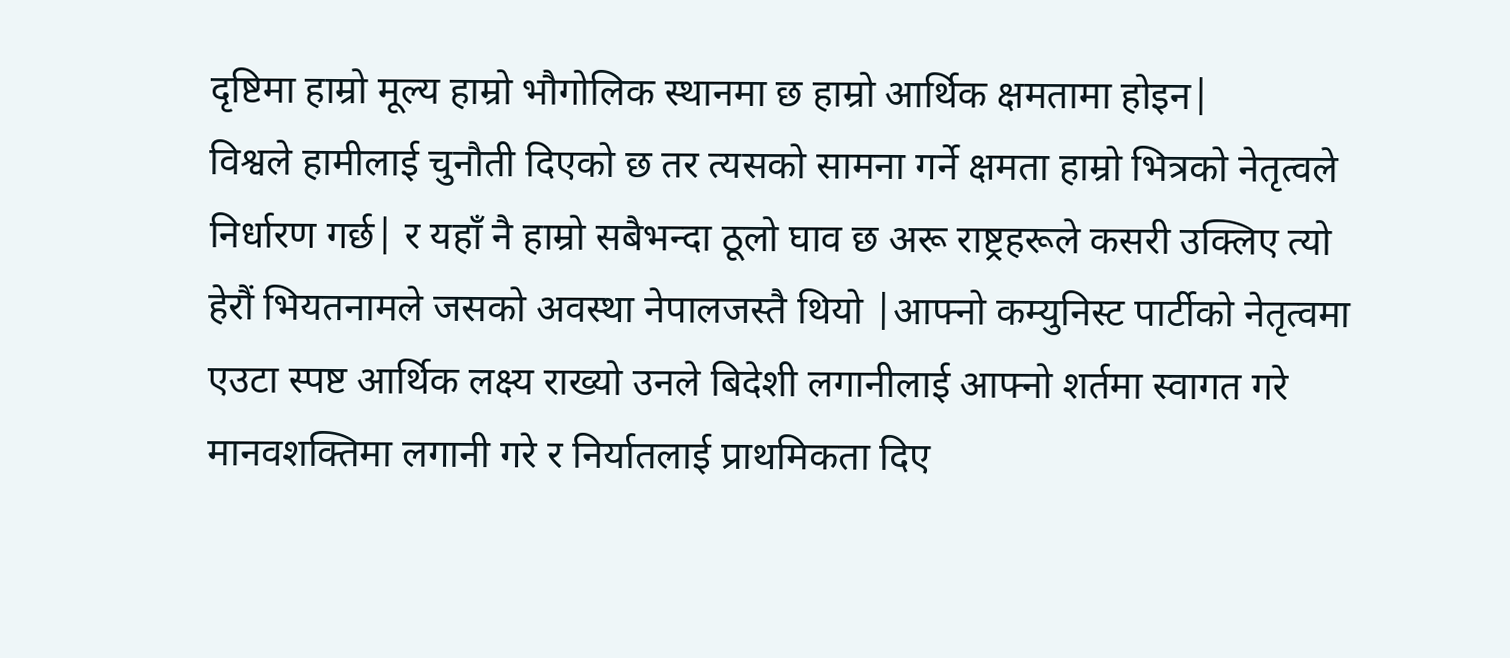दृष्टिमा हाम्रो मूल्य हाम्रो भौगोलिक स्थानमा छ हाम्रो आर्थिक क्षमतामा होइन|
विश्वले हामीलाई चुनौती दिएको छ तर त्यसको सामना गर्ने क्षमता हाम्रो भित्रको नेतृत्वले निर्धारण गर्छ| र यहाँ नै हाम्रो सबैभन्दा ठूलो घाव छ अरू राष्ट्रहरूले कसरी उक्लिए त्यो हेरौं भियतनामले जसको अवस्था नेपालजस्तै थियो |आफ्नो कम्युनिस्ट पार्टीको नेतृत्वमा एउटा स्पष्ट आर्थिक लक्ष्य राख्यो उनले बिदेशी लगानीलाई आफ्नो शर्तमा स्वागत गरे मानवशक्तिमा लगानी गरे र निर्यातलाई प्राथमिकता दिए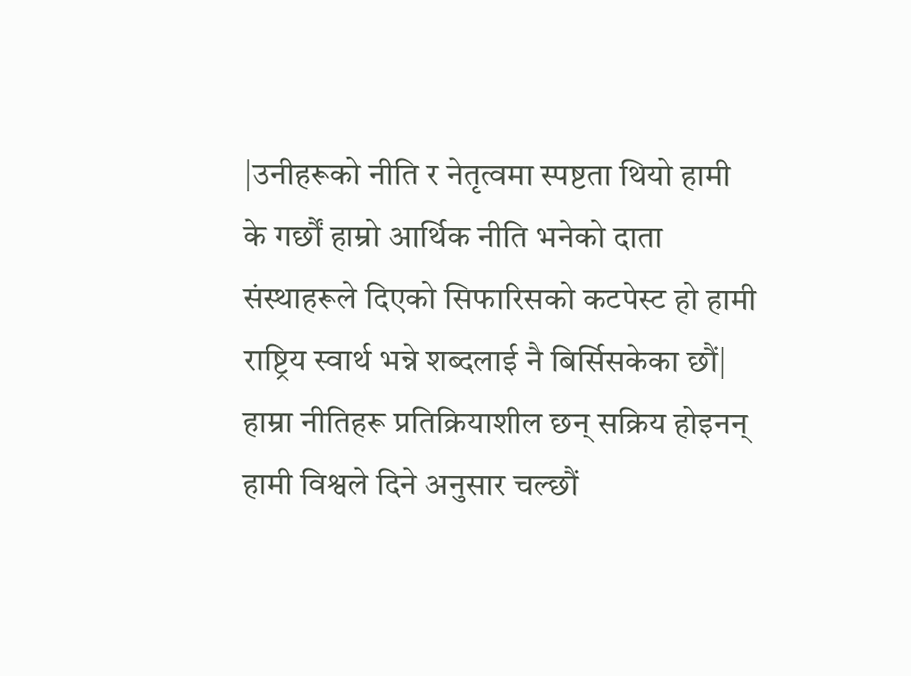|उनीहरूको नीति र नेतृत्वमा स्पष्टता थियो हामी के गर्छौं हाम्रो आर्थिक नीति भनेको दाता संस्थाहरूले दिएको सिफारिसको कटपेस्ट हो हामी राष्ट्रिय स्वार्थ भन्ने शब्दलाई नै बिर्सिसकेका छौं| हाम्रा नीतिहरू प्रतिक्रियाशील छन् सक्रिय होइनन् हामी विश्वले दिने अनुसार चल्छौं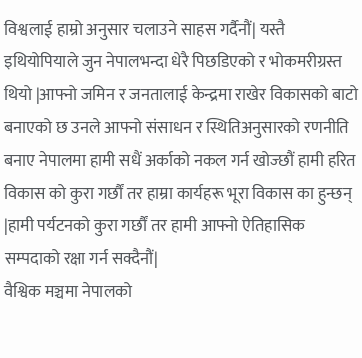विश्वलाई हाम्रो अनुसार चलाउने साहस गर्दैनौं| यस्तै इथियोपियाले जुन नेपालभन्दा धेरै पिछडिएको र भोकमरीग्रस्त थियो |आफ्नो जमिन र जनतालाई केन्द्रमा राखेर विकासको बाटो बनाएको छ उनले आफ्नो संसाधन र स्थितिअनुसारको रणनीति बनाए नेपालमा हामी सधैं अर्काको नकल गर्न खोज्छौं हामी हरित विकास को कुरा गर्छौं तर हाम्रा कार्यहरू भूरा विकास का हुन्छन् |हामी पर्यटनको कुरा गर्छौं तर हामी आफ्नो ऐतिहासिक सम्पदाको रक्षा गर्न सक्दैनौं|
वैश्विक मञ्चमा नेपालको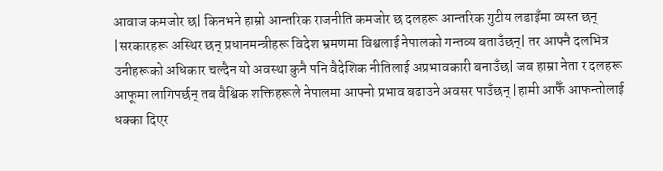आवाज कमजोर छ| किनभने हाम्रो आन्तरिक राजनीति कमजोर छ दलहरू आन्तरिक गुटीय लडाइँमा व्यस्त छन् |सरकारहरू अस्थिर छन् प्रधानमन्त्रीहरू विदेश भ्रमणमा विश्वलाई नेपालको गन्तव्य बताउँछन्| तर आफ्नै दलभित्र उनीहरूको अधिकार चल्दैन यो अवस्था कुनै पनि वैदेशिक नीतिलाई अप्रभावकारी बनाउँछ| जब हाम्रा नेता र दलहरू आफूमा लागिपर्छन् तब वैश्विक शक्तिहरूले नेपालमा आफ्नो प्रभाव बढाउने अवसर पाउँछन् |हामी आफैँ आफन्तोलाई धक्का दिएर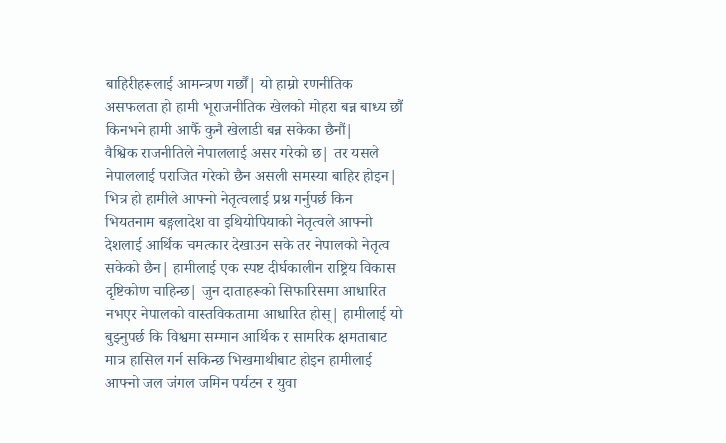बाहिरीहरूलाई आमन्त्रण गर्छौं| यो हाम्रो रणनीतिक असफलता हो हामी भूराजनीतिक खेलको मोहरा बन्न बाध्य छौं किनभने हामी आफैँ कुनै खेलाडी बन्न सकेका छैनौं|
वैश्विक राजनीतिले नेपाललाई असर गरेको छ| तर यसले नेपाललाई पराजित गरेको छैन असली समस्या बाहिर होइन| भित्र हो हामीले आफ्नो नेतृत्वलाई प्रश्न गर्नुपर्छ किन भियतनाम बङ्गलादेश वा इथियोपियाको नेतृत्वले आफ्नो देशलाई आर्थिक चमत्कार देखाउन सके तर नेपालको नेतृत्व सकेको छैन| हामीलाई एक स्पष्ट दीर्घकालीन राष्ट्रिय विकास दृष्टिकोण चाहिन्छ| जुन दाताहरूको सिफारिसमा आधारित नभएर नेपालको वास्तविकतामा आधारित होस्| हामीलाई यो बुझ्नुपर्छ कि विश्वमा सम्मान आर्थिक र सामरिक क्षमताबाट मात्र हासिल गर्न सकिन्छ भिखमाथीबाट होइन हामीलाई आफ्नो जल जंगल जमिन पर्यटन र युवा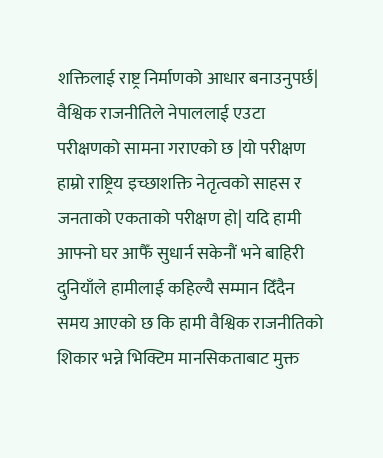शक्तिलाई राष्ट्र निर्माणको आधार बनाउनुपर्छ| वैश्विक राजनीतिले नेपाललाई एउटा परीक्षणको सामना गराएको छ |यो परीक्षण हाम्रो राष्ट्रिय इच्छाशक्ति नेतृत्वको साहस र जनताको एकताको परीक्षण हो| यदि हामी आफ्नो घर आफैँ सुधार्न सकेनौं भने बाहिरी दुनियाँले हामीलाई कहिल्यै सम्मान दिँदैन समय आएको छ कि हामी वैश्विक राजनीतिको शिकार भन्ने भिक्टिम मानसिकताबाट मुक्त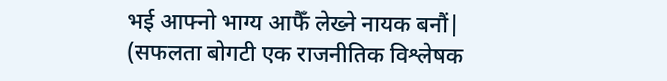भई आफ्नो भाग्य आफैँ लेख्ने नायक बनौं|
(सफलता बोगटी एक राजनीतिक विश्लेषक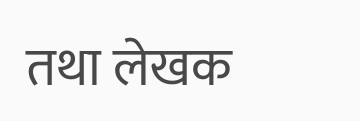तथा लेखक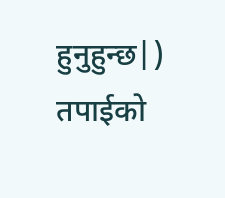हुनुहुन्छ|)
तपाईको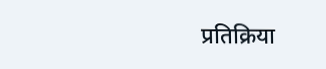प्रतिक्रिया